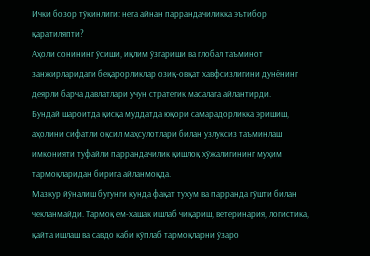Ички бозор тўкинлиги: нега айнан паррандачиликка эътибор қаратиляпти?
Аҳоли сонининг ўсиши, иқлим ўзгариши ва глобал таъминот занжирларидаги беқарорликлар озиқ-овқат хавфсизлигини дунёнинг деярли барча давлатлари учун стратегик масалага айлантирди.
Бундай шароитда қисқа муддатда юқори самарадорликка эришиш, аҳолини сифатли оқсил маҳсулотлари билан узлуксиз таъминлаш имконияти туфайли паррандачилик қишлоқ хўжалигининг муҳим тармоқларидан бирига айланмоқда.
Мазкур йўналиш бугунги кунда фақат тухум ва парранда гўшти билан чекланмайди. Тармоқ ем-хашак ишлаб чиқариш, ветеринария, логистика, қайта ишлаш ва савдо каби кўплаб тармоқларни ўзаро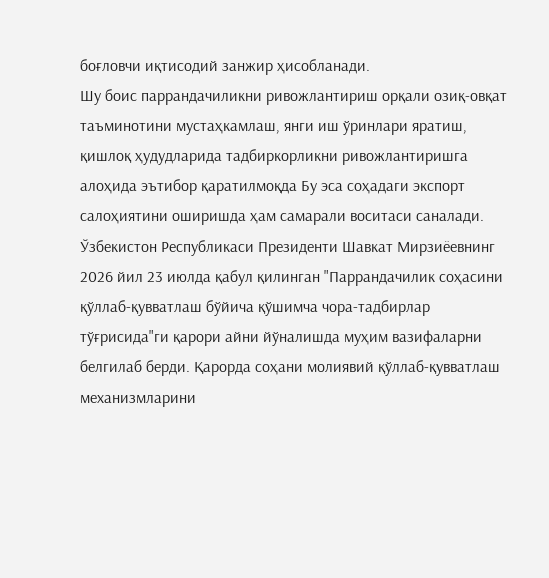боғловчи иқтисодий занжир ҳисобланади.
Шу боис паррандачиликни ривожлантириш орқали озиқ-овқат таъминотини мустаҳкамлаш, янги иш ўринлари яратиш, қишлоқ ҳудудларида тадбиркорликни ривожлантиришга алоҳида эътибор қаратилмоқда Бу эса соҳадаги экспорт салоҳиятини оширишда ҳам самарали воситаси саналади.
Ўзбекистон Республикаси Президенти Шавкат Мирзиёевнинг 2026 йил 23 июлда қабул қилинган "Паррандачилик соҳасини қўллаб-қувватлаш бўйича қўшимча чора-тадбирлар тўғрисида"ги қарори айни йўналишда муҳим вазифаларни белгилаб берди. Қарорда соҳани молиявий қўллаб-қувватлаш механизмларини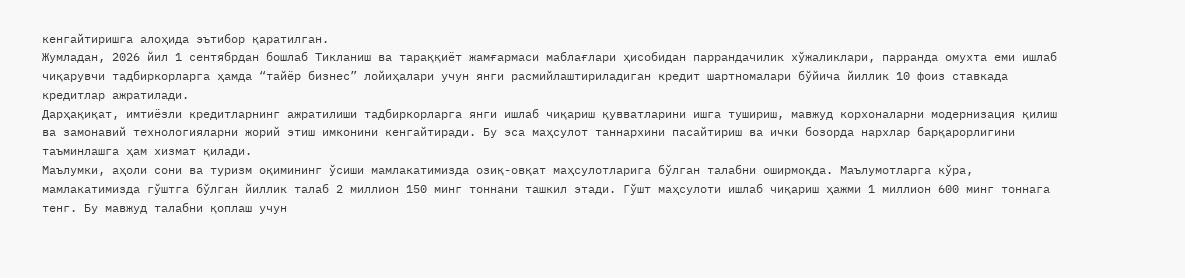кенгайтиришга алоҳида эътибор қаратилган.
Жумладан, 2026 йил 1 сентябрдан бошлаб Тикланиш ва тараққиёт жамғармаси маблағлари ҳисобидан паррандачилик хўжаликлари, парранда омухта еми ишлаб чиқарувчи тадбиркорларга ҳамда “тайёр бизнес” лойиҳалари учун янги расмийлаштириладиган кредит шартномалари бўйича йиллик 10 фоиз ставкада кредитлар ажратилади.
Дарҳақиқат, имтиёзли кредитларнинг ажратилиши тадбиркорларга янги ишлаб чиқариш қувватларини ишга тушириш, мавжуд корхоналарни модернизация қилиш ва замонавий технологияларни жорий этиш имконини кенгайтиради. Бу эса маҳсулот таннархини пасайтириш ва ички бозорда нархлар барқарорлигини таъминлашга ҳам хизмат қилади.
Маълумки, аҳоли сони ва туризм оқимининг ўсиши мамлакатимизда озиқ-овқат маҳсулотларига бўлган талабни оширмоқда. Маълумотларга кўра, мамлакатимизда гўштга бўлган йиллик талаб 2 миллион 150 минг тоннани ташкил этади. Гўшт маҳсулоти ишлаб чиқариш ҳажми 1 миллион 600 минг тоннага тенг. Бу мавжуд талабни қоплаш учун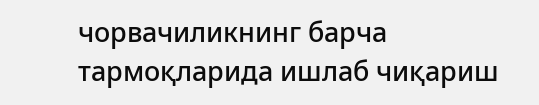чорвачиликнинг барча тармоқларида ишлаб чиқариш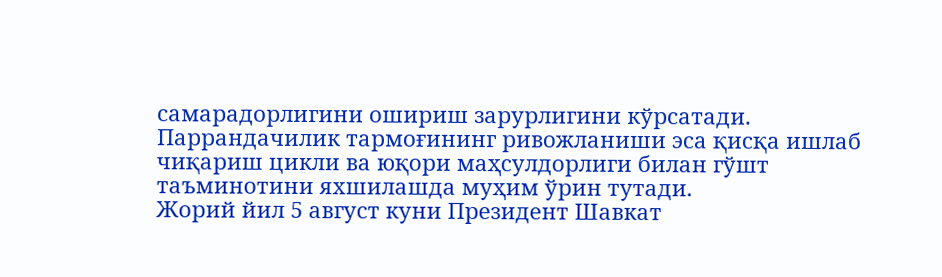самарадорлигини ошириш зарурлигини кўрсатади. Паррандачилик тармоғининг ривожланиши эса қисқа ишлаб чиқариш цикли ва юқори маҳсулдорлиги билан гўшт таъминотини яхшилашда муҳим ўрин тутади.
Жорий йил 5 август куни Президент Шавкат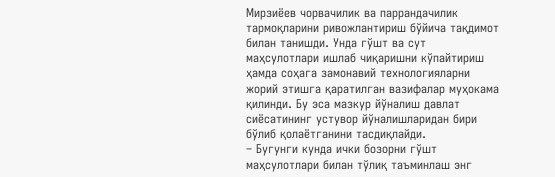Мирзиёев чорвачилик ва паррандачилик тармоқларини ривожлантириш бўйича тақдимот билан танишди. Унда гўшт ва сут маҳсулотлари ишлаб чиқаришни кўпайтириш ҳамда соҳага замонавий технологияларни жорий этишга қаратилган вазифалар муҳокама қилинди. Бу эса мазкур йўналиш давлат сиёсатининг устувор йўналишларидан бири бўлиб қолаётганини тасдиқлайди.
– Бугунги кунда ички бозорни гўшт маҳсулотлари билан тўлиқ таъминлаш энг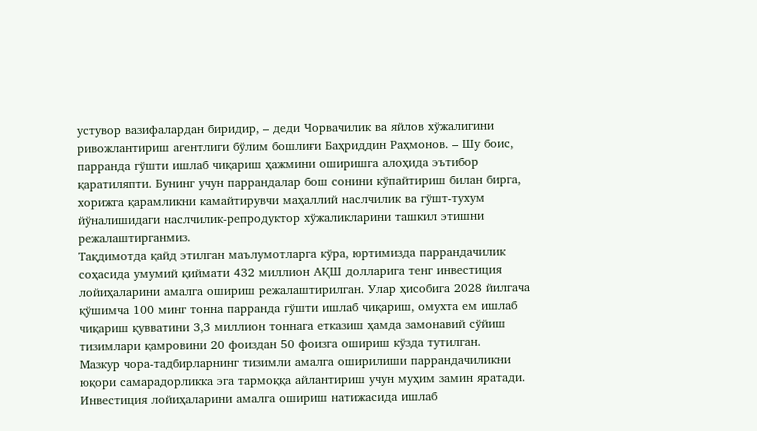устувор вазифалардан биридир, – деди Чорвачилик ва яйлов хўжалигини ривожлантириш агентлиги бўлим бошлиғи Баҳриддин Раҳмонов. – Шу боис, парранда гўшти ишлаб чиқариш ҳажмини оширишга алоҳида эътибор қаратиляпти. Бунинг учун паррандалар бош сонини кўпайтириш билан бирга, хорижга қарамликни камайтирувчи маҳаллий наслчилик ва гўшт-тухум йўналишидаги наслчилик-репродуктор хўжаликларини ташкил этишни режалаштирганмиз.
Тақдимотда қайд этилган маълумотларга кўра, юртимизда паррандачилик соҳасида умумий қиймати 432 миллион АҚШ долларига тенг инвестиция лойиҳаларини амалга ошириш режалаштирилган. Улар ҳисобига 2028 йилгача қўшимча 100 минг тонна парранда гўшти ишлаб чиқариш, омухта ем ишлаб чиқариш қувватини 3,3 миллион тоннага етказиш ҳамда замонавий сўйиш тизимлари қамровини 20 фоиздан 50 фоизга ошириш кўзда тутилган.
Мазкур чора-тадбирларнинг тизимли амалга оширилиши паррандачиликни юқори самарадорликка эга тармоққа айлантириш учун муҳим замин яратади. Инвестиция лойиҳаларини амалга ошириш натижасида ишлаб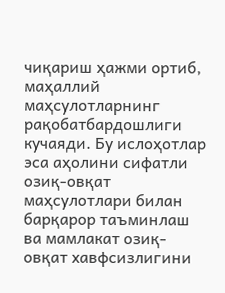чиқариш ҳажми ортиб, маҳаллий маҳсулотларнинг рақобатбардошлиги кучаяди. Бу ислоҳотлар эса аҳолини сифатли озиқ-овқат маҳсулотлари билан барқарор таъминлаш ва мамлакат озиқ-овқат хавфсизлигини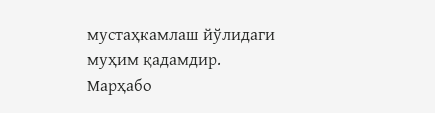мустаҳкамлаш йўлидаги муҳим қадамдир.
Марҳабо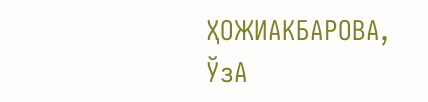ҲОЖИАКБАРОВА,
ЎзА